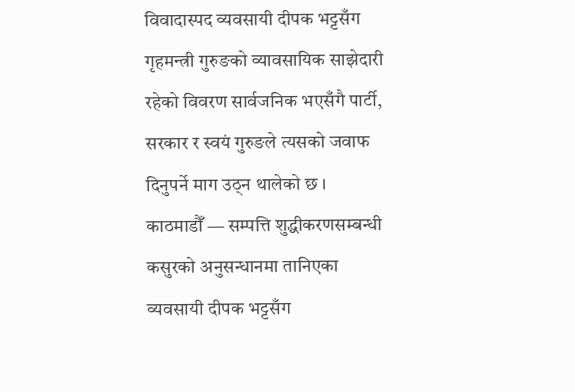विवादास्पद व्यवसायी दीपक भट्टसँग गृहमन्त्री गुरुङको व्यावसायिक साझेदारी रहेको विवरण सार्वजनिक भएसँगै पार्टी, सरकार र स्वयं गुरुङले त्यसको जवाफ दिनुपर्ने माग उठ्न थालेको छ ।
काठमाडौँ — सम्पत्ति शुद्धीकरणसम्बन्धी कसुरको अनुसन्धानमा तानिएका व्यवसायी दीपक भट्टसँग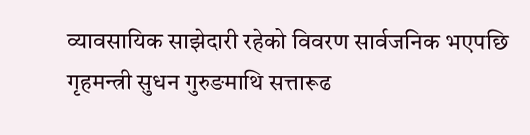व्यावसायिक साझेदारी रहेको विवरण सार्वजनिक भएपछि गृहमन्त्री सुधन गुरुङमाथि सत्तारूढ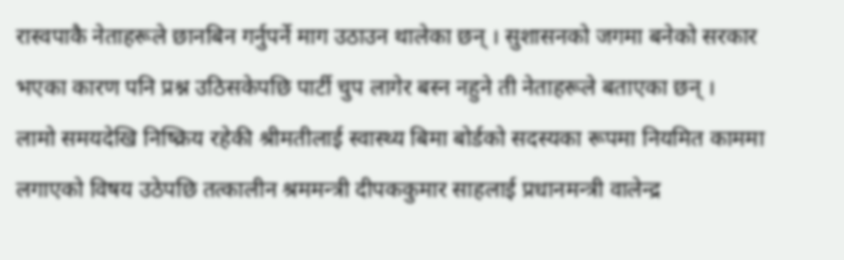रास्वपाकै नेताहरूले छानबिन गर्नुपर्ने माग उठाउन थालेका छन् । सुशासनको जगमा बनेको सरकार भएका कारण पनि प्रश्न उठिसकेपछि पार्टी चुप लागेर बस्न नहुने ती नेताहरूले बताएका छन् ।
लामो समयदेखि निष्क्रिय रहेकी श्रीमतीलाई स्वास्थ्य बिमा बोर्डको सदस्यका रूपमा नियमित काममा लगाएको विषय उठेपछि तत्कालीन श्रममन्त्री दीपककुमार साहलाई प्रधानमन्त्री वालेन्द्र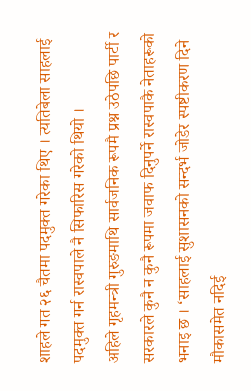शाहले गत २६ चैतमा पदमुक्त गरेका थिए । त्यतिबेला साहलाई पदमुक्त गर्न रास्वपाले नै सिफारिस गरेको थियो ।
अहिले गृहमन्त्री गुरुङमाथि सार्वजनिक रूपमै प्रश्न उठेपछि पार्टी र सरकारले कुनै न कुनै रूपमा जवाफ दिनुपर्ने रास्वपाकै नेताहरूको भनाइ छ । ‘साहलाई सुशासनको सन्दर्भ जोडेर स्पष्टीकरण दिने मौकासमेत नदिई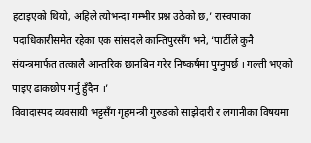हटाइएको थियो, अहिले त्योभन्दा गम्भीर प्रश्न उठेको छ,’ रास्वपाका पदाधिकारीसमेत रहेका एक सांसदले कान्तिपुरसँग भने, ‘पार्टीले कुनै संयन्त्रमार्फत तत्कालै आन्तरिक छानबिन गरेर निष्कर्षमा पुग्नुपर्छ । गल्ती भएको पाइए ढाकछोप गर्नु हुँदैन ।’
विवादास्पद व्यवसायी भट्टसँग गृहमन्त्री गुरुङको साझेदारी र लगानीका विषयमा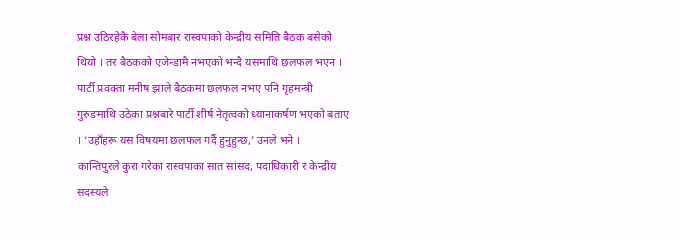प्रश्न उठिरहेकै बेला सोमबार रास्वपाको केन्द्रीय समिति बैठक बसेको थियो । तर बैठकको एजेन्डामै नभएको भन्दै यसमाथि छलफल भएन । पार्टी प्रवक्ता मनीष झाले बैठकमा छलफल नभए पनि गृहमन्त्री गुरुङमाथि उठेका प्रश्नबारे पार्टी शीर्ष नेतृत्वको ध्यानाकर्षण भएको बताए । ‘उहाँहरू यस विषयमा छलफल गर्दै हुनुहुन्छ,’ उनले भने ।
कान्तिपुरले कुरा गरेका रास्वपाका सात सांसद, पदाधिकारी र केन्द्रीय सदस्यले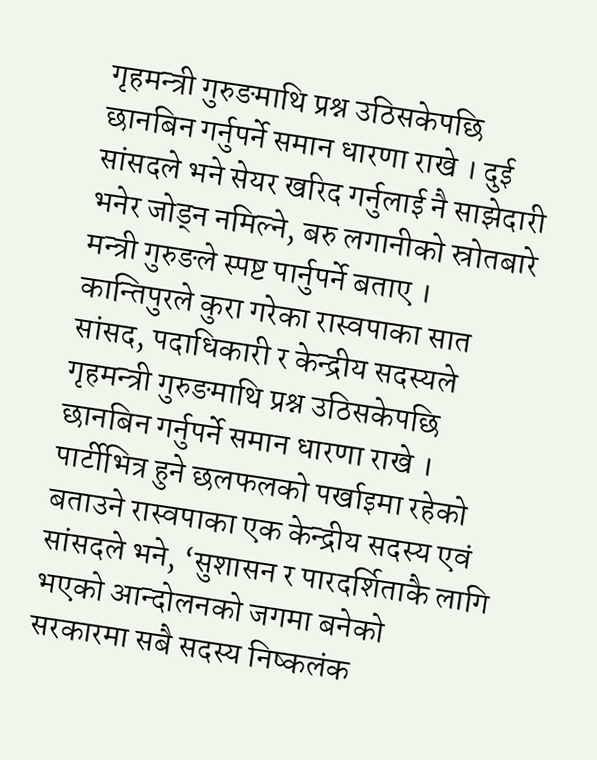गृहमन्त्री गुरुङमाथि प्रश्न उठिसकेपछि छानबिन गर्नुपर्ने समान धारणा राखे । दुई सांसदले भने सेयर खरिद गर्नुलाई नै साझेदारी भनेर जोड्न नमिल्ने, बरु लगानीको स्रोतबारे मन्त्री गुरुङले स्पष्ट पार्नुपर्ने बताए ।
कान्तिपुरले कुरा गरेका रास्वपाका सात सांसद, पदाधिकारी र केन्द्रीय सदस्यले गृहमन्त्री गुरुङमाथि प्रश्न उठिसकेपछि छानबिन गर्नुपर्ने समान धारणा राखे । पार्टीभित्र हुने छलफलको पर्खाइमा रहेको बताउने रास्वपाका एक केन्द्रीय सदस्य एवं सांसदले भने, ‘सुशासन र पारदर्शिताकै लागि भएको आन्दोलनको जगमा बनेको सरकारमा सबै सदस्य निष्कलंक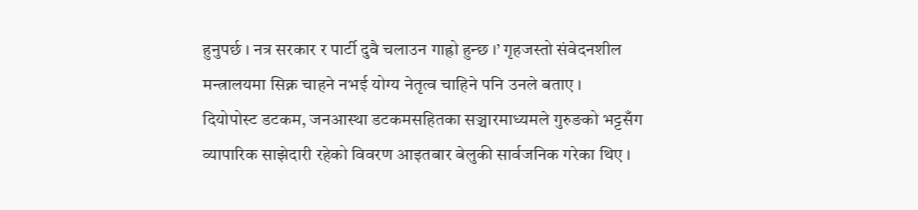हुनुपर्छ । नत्र सरकार र पार्टी दुवै चलाउन गाह्रो हुन्छ ।’ गृहजस्तो संवेदनशील मन्त्रालयमा सिक्न चाहने नभई योग्य नेतृत्व चाहिने पनि उनले बताए ।
दियोपोस्ट डटकम, जनआस्था डटकमसहितका सञ्चारमाध्यमले गुरुङको भट्टसँग व्यापारिक साझेदारी रहेको विवरण आइतबार बेलुकी सार्वजनिक गरेका थिए ।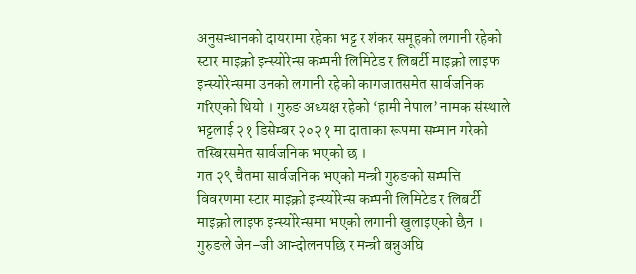अनुसन्धानको दायरामा रहेका भट्ट र शंकर समूहको लगानी रहेको स्टार माइक्रो इन्स्योरेन्स कम्पनी लिमिटेड र लिबर्टी माइक्रो लाइफ इन्स्योरेन्समा उनको लगानी रहेको कागजातसमेत सार्वजनिक गरिएको थियो । गुरुङ अध्यक्ष रहेको ‘हामी नेपाल’ नामक संस्थाले भट्टलाई २१ डिसेम्बर २०२१ मा दाताका रूपमा सम्मान गरेको तस्बिरसमेत सार्वजनिक भएको छ ।
गत २९ चैतमा सार्वजनिक भएको मन्त्री गुरुङको सम्पत्ति विवरणमा स्टार माइक्रो इन्स्योरेन्स कम्पनी लिमिटेड र लिबर्टी माइक्रो लाइफ इन्स्योरेन्समा भएको लगानी खुलाइएको छैन । गुरुङले जेन–जी आन्दोलनपछि र मन्त्री बन्नुअघि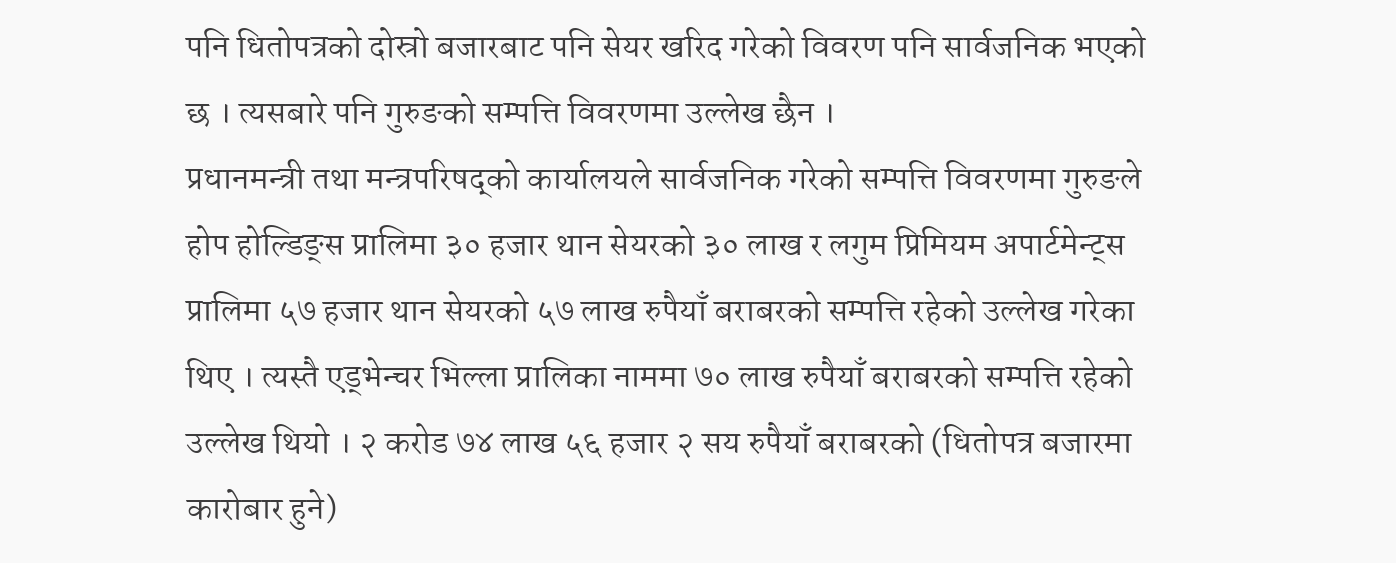पनि धितोपत्रको दोस्रो बजारबाट पनि सेयर खरिद गरेको विवरण पनि सार्वजनिक भएको छ । त्यसबारे पनि गुरुङको सम्पत्ति विवरणमा उल्लेख छैन ।
प्रधानमन्त्री तथा मन्त्रपरिषद्को कार्यालयले सार्वजनिक गरेको सम्पत्ति विवरणमा गुरुङले होप होल्डिङ्स प्रालिमा ३० हजार थान सेयरको ३० लाख र लगुम प्रिमियम अपार्टमेन्ट्स प्रालिमा ५७ हजार थान सेयरको ५७ लाख रुपैयाँ बराबरको सम्पत्ति रहेको उल्लेख गरेका थिए । त्यस्तै एड्भेन्चर भिल्ला प्रालिका नाममा ७० लाख रुपैयाँ बराबरको सम्पत्ति रहेको उल्लेख थियो । २ करोड ७४ लाख ५६ हजार २ सय रुपैयाँ बराबरको (धितोपत्र बजारमा कारोबार हुने)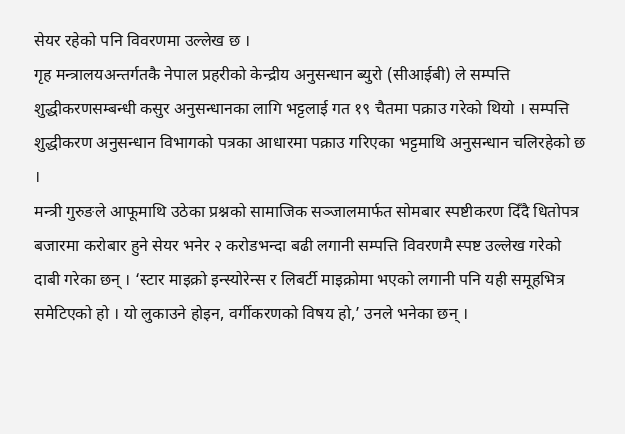सेयर रहेको पनि विवरणमा उल्लेख छ ।
गृह मन्त्रालयअन्तर्गतकै नेपाल प्रहरीको केन्द्रीय अनुसन्धान ब्युरो (सीआईबी) ले सम्पत्ति शुद्धीकरणसम्बन्धी कसुर अनुसन्धानका लागि भट्टलाई गत १९ चैतमा पक्राउ गरेको थियो । सम्पत्ति शुद्धीकरण अनुसन्धान विभागको पत्रका आधारमा पक्राउ गरिएका भट्टमाथि अनुसन्धान चलिरहेको छ ।
मन्त्री गुरुङले आफूमाथि उठेका प्रश्नको सामाजिक सञ्जालमार्फत सोमबार स्पष्टीकरण दिँदै धितोपत्र बजारमा करोबार हुने सेयर भनेर २ करोडभन्दा बढी लगानी सम्पत्ति विवरणमै स्पष्ट उल्लेख गरेको दाबी गरेका छन् । ‘स्टार माइक्रो इन्स्योरेन्स र लिबर्टी माइक्रोमा भएको लगानी पनि यही समूहभित्र समेटिएको हो । यो लुकाउने होइन, वर्गीकरणको विषय हो,’ उनले भनेका छन् ।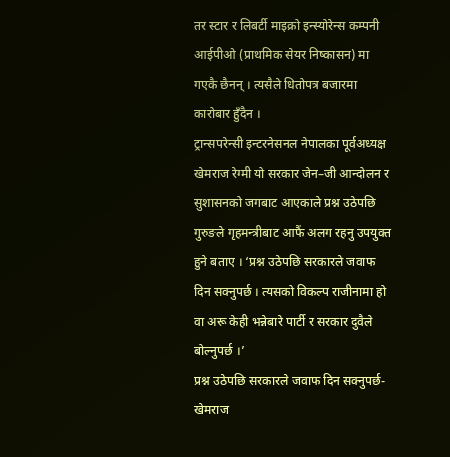तर स्टार र लिबर्टी माइक्रो इन्स्योरेन्स कम्पनी आईपीओ (प्राथमिक सेयर निष्कासन) मा गएकै छैनन् । त्यसैले धितोपत्र बजारमा कारोबार हुँदैन ।
ट्रान्सपरेन्सी इन्टरनेसनल नेपालका पूर्वअध्यक्ष खेमराज रेग्मी यो सरकार जेन–जी आन्दोलन र सुशासनको जगबाट आएकाले प्रश्न उठेपछि गुरुङले गृहमन्त्रीबाट आफैं अलग रहनु उपयुक्त हुने बताए । ‘प्रश्न उठेपछि सरकारले जवाफ दिन सक्नुपर्छ । त्यसको विकल्प राजीनामा हो वा अरू केही भन्नेबारे पार्टी र सरकार दुवैले बोल्नुपर्छ ।’
प्रश्न उठेपछि सरकारले जवाफ दिन सक्नुपर्छ- खेमराज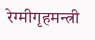रेग्मीगृहमन्त्री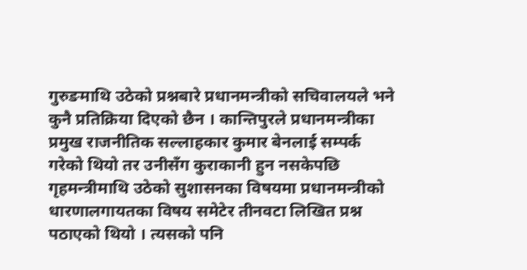गुरुङमाथि उठेको प्रश्नबारे प्रधानमन्त्रीको सचिवालयले भने कुनै प्रतिक्रिया दिएको छैन । कान्तिपुरले प्रधानमन्त्रीका प्रमुख राजनीतिक सल्लाहकार कुमार बेनलाई सम्पर्क गरेको थियो तर उनीसँग कुराकानी हुन नसकेपछि गृहमन्त्रीमाथि उठेको सुशासनका विषयमा प्रधानमन्त्रीको धारणालगायतका विषय समेटेर तीनवटा लिखित प्रश्न पठाएको थियो । त्यसको पनि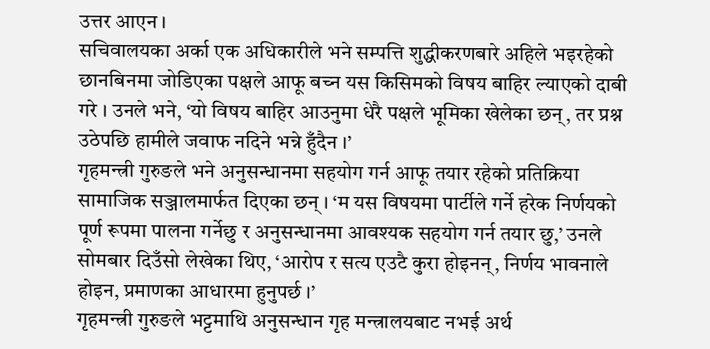उत्तर आएन ।
सचिवालयका अर्का एक अधिकारीले भने सम्पत्ति शुद्धीकरणबारे अहिले भइरहेको छानबिनमा जोडिएका पक्षले आफू बच्न यस किसिमको विषय बाहिर ल्याएको दाबी गरे । उनले भने, ‘यो विषय बाहिर आउनुमा धेरै पक्षले भूमिका खेलेका छन्, तर प्रश्न उठेपछि हामीले जवाफ नदिने भन्ने हुँदैन ।’
गृहमन्त्री गुरुङले भने अनुसन्धानमा सहयोग गर्न आफू तयार रहेको प्रतिक्रिया सामाजिक सञ्जालमार्फत दिएका छन् । ‘म यस विषयमा पार्टीले गर्ने हरेक निर्णयको पूर्ण रूपमा पालना गर्नेछु र अनुसन्धानमा आवश्यक सहयोग गर्न तयार छु,’ उनले सोमबार दिउँसो लेखेका थिए, ‘आरोप र सत्य एउटै कुरा होइनन्, निर्णय भावनाले होइन, प्रमाणका आधारमा हुनुपर्छ ।’
गृहमन्त्री गुरुङले भट्टमाथि अनुसन्धान गृह मन्त्रालयबाट नभई अर्थ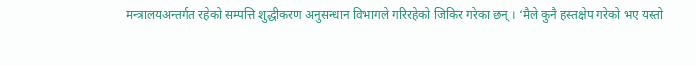मन्त्रालयअन्तर्गत रहेको सम्पत्ति शुद्धीकरण अनुसन्धान विभागले गरिरहेको जिकिर गरेका छन् । ‘मैले कुनै हस्तक्षेप गरेको भए यस्तो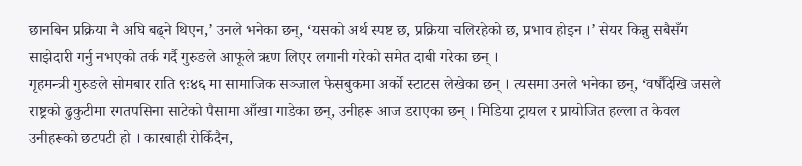छानबिन प्रक्रिया नै अघि बढ्ने थिएन,’ उनले भनेका छन्, ‘यसको अर्थ स्पष्ट छ, प्रक्रिया चलिरहेको छ, प्रभाव होइन ।’ सेयर किन्नु सबैसँग साझेदारी गर्नु नभएको तर्क गर्दै गुरुङले आफूले ऋण लिएर लगानी गरेको समेत दाबी गरेका छन् ।
गृहमन्त्री गुरुङले सोमबार राति ९ः४६ मा सामाजिक सञ्जाल फेसबुकमा अर्को स्टाटस लेखेका छन् । त्यसमा उनले भनेका छन्, ‘वर्षौंदेखि जसले राष्ट्रको ढुकुटीमा रगतपसिना साटेको पैसामा आँखा गाडेका छन्, उनीहरू आज डराएका छन् । मिडिया ट्रायल र प्रायोजित हल्ला त केवल उनीहरूको छटपटी हो । कारबाही रोकिँदैन,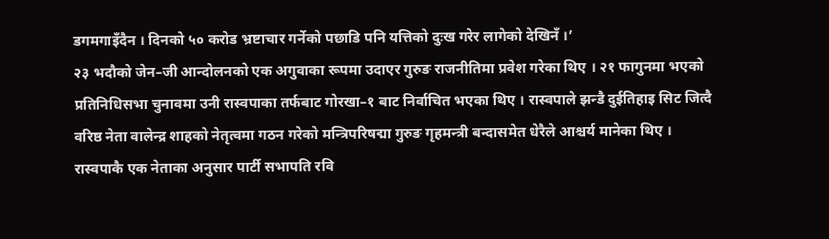डगमगाइँदैन । दिनको ५० करोड भ्रष्टाचार गर्नेको पछाडि पनि यत्तिको दुःख गरेर लागेको देखिनँ ।’
२३ भदौको जेन–जी आन्दोलनको एक अगुवाका रूपमा उदाएर गुरुङ राजनीतिमा प्रवेश गरेका थिए । २१ फागुनमा भएको प्रतिनिधिसभा चुनावमा उनी रास्वपाका तर्फबाट गोरखा–१ बाट निर्वाचित भएका थिए । रास्वपाले झन्डै दुईतिहाइ सिट जित्दै वरिष्ठ नेता वालेन्द्र शाहको नेतृत्वमा गठन गरेको मन्त्रिपरिषद्मा गुरुङ गृहमन्त्री बन्दासमेत धेरैले आश्चर्य मानेका थिए ।
रास्वपाकै एक नेताका अनुसार पार्टी सभापति रवि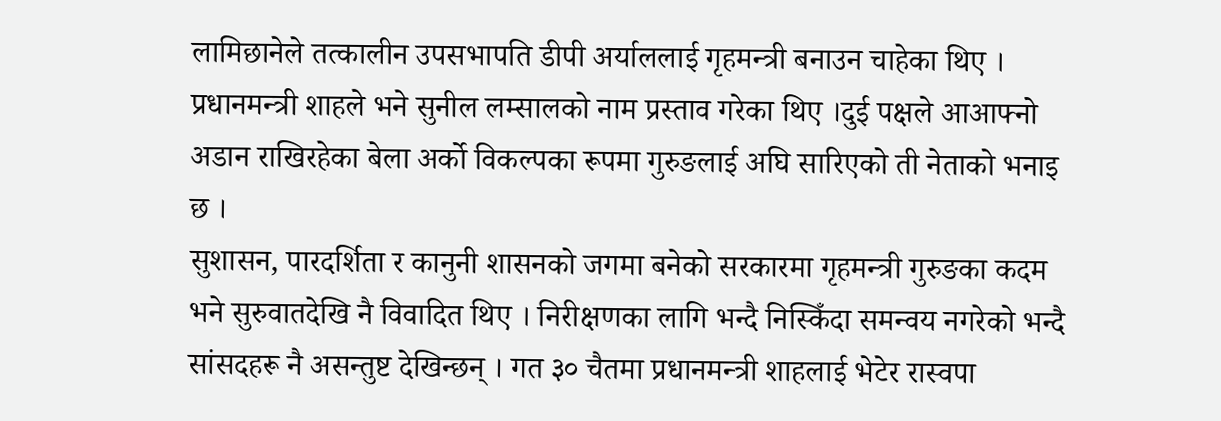लामिछानेले तत्कालीन उपसभापति डीपी अर्याललाई गृहमन्त्री बनाउन चाहेका थिए । प्रधानमन्त्री शाहले भने सुनील लम्सालको नाम प्रस्ताव गरेका थिए ।दुई पक्षले आआफ्नो अडान राखिरहेका बेला अर्को विकल्पका रूपमा गुरुङलाई अघि सारिएको ती नेताको भनाइ छ ।
सुशासन, पारदर्शिता र कानुनी शासनको जगमा बनेको सरकारमा गृहमन्त्री गुरुङका कदम भने सुरुवातदेखि नै विवादित थिए । निरीक्षणका लागि भन्दै निस्किँदा समन्वय नगरेको भन्दै सांसदहरू नै असन्तुष्ट देखिन्छन् । गत ३० चैतमा प्रधानमन्त्री शाहलाई भेटेर रास्वपा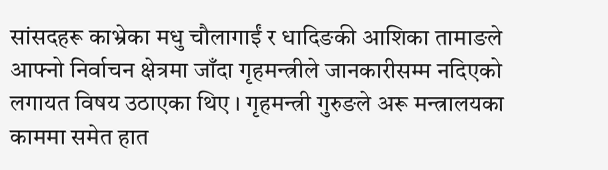सांसदहरू काभ्रेका मधु चौलागाईं र धादिङकी आशिका तामाङले आफ्नो निर्वाचन क्षेत्रमा जाँदा गृहमन्त्रीले जानकारीसम्म नदिएको लगायत विषय उठाएका थिए । गृहमन्त्री गुरुङले अरू मन्त्रालयका काममा समेत हात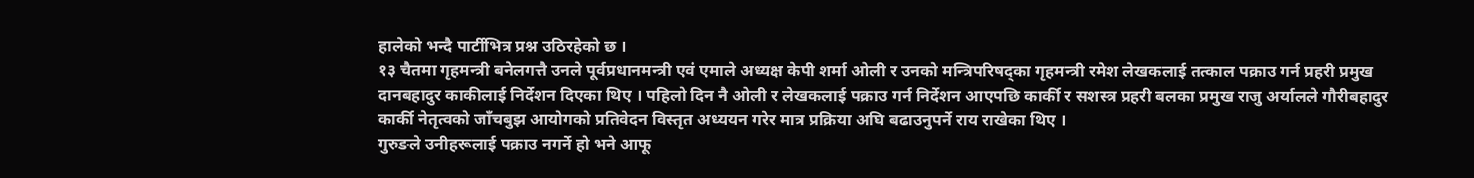हालेको भन्दै पार्टीभित्र प्रश्न उठिरहेको छ ।
१३ चैतमा गृहमन्त्री बनेलगत्तै उनले पूर्वप्रधानमन्त्री एवं एमाले अध्यक्ष केपी शर्मा ओली र उनको मन्त्रिपरिषद्का गृहमन्त्री रमेश लेखकलाई तत्काल पक्राउ गर्न प्रहरी प्रमुख दानबहादुर काकीलाई निर्देशन दिएका थिए । पहिलो दिन नै ओली र लेखकलाई पक्राउ गर्न निर्देशन आएपछि कार्की र सशस्त्र प्रहरी बलका प्रमुख राजु अर्यालले गौरीबहादुर कार्की नेतृत्वको जाँचबुझ आयोगको प्रतिवेदन विस्तृत अध्ययन गरेर मात्र प्रक्रिया अघि बढाउनुपर्ने राय राखेका थिए ।
गुरुङले उनीहरूलाई पक्राउ नगर्ने हो भने आफू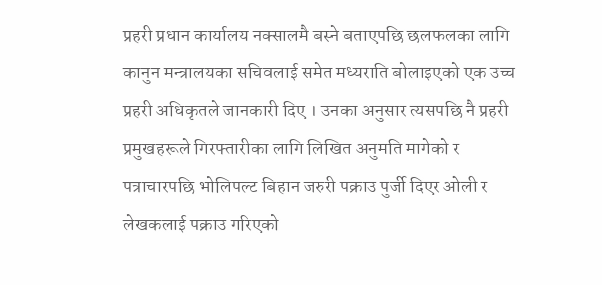प्रहरी प्रधान कार्यालय नक्सालमै बस्ने बताएपछि छलफलका लागि कानुन मन्त्रालयका सचिवलाई समेत मध्यराति बोलाइएको एक उच्च प्रहरी अधिकृतले जानकारी दिए । उनका अनुसार त्यसपछि नै प्रहरी प्रमुखहरूले गिरफ्तारीका लागि लिखित अनुमति मागेको र पत्राचारपछि भोलिपल्ट बिहान जरुरी पक्राउ पुर्जी दिएर ओली र लेखकलाई पक्राउ गरिएको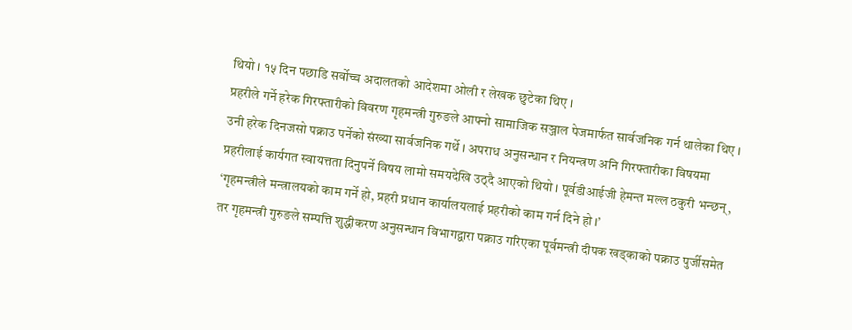थियो । १५ दिन पछाडि सर्वोच्च अदालतको आदेशमा ओली र लेखक छुटेका थिए ।
प्रहरीले गर्ने हरेक गिरफ्तारीको विवरण गृहमन्त्री गुरुङले आफ्नो सामाजिक सञ्जाल पेजमार्फत सार्वजनिक गर्न थालेका थिए । उनी हरेक दिनजसो पक्राउ पर्नेको संख्या सार्वजनिक गर्थे । अपराध अनुसन्धान र नियन्त्रण अनि गिरफ्तारीका विषयमा प्रहरीलाई कार्यगत स्वायत्तता दिनुपर्ने विषय लामो समयदेखि उठ्दै आएको थियो । पूर्वडीआईजी हेमन्त मल्ल ठकुरी भन्छन्, ‘गृहमन्त्रीले मन्त्रालयको काम गर्ने हो, प्रहरी प्रधान कार्यालयलाई प्रहरीको काम गर्न दिने हो ।’
तर गृहमन्त्री गुरुङले सम्पत्ति शुद्धीकरण अनुसन्धान विभागद्वारा पक्राउ गरिएका पूर्वमन्त्री दीपक खड्काको पक्राउ पुर्जीसमेत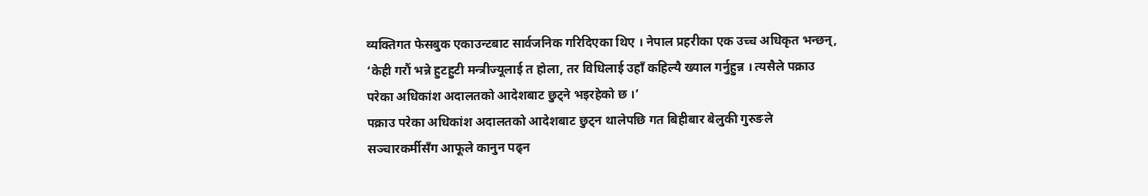व्यक्तिगत फेसबुक एकाउन्टबाट सार्वजनिक गरिदिएका थिए । नेपाल प्रहरीका एक उच्च अधिकृत भन्छन्, ‘केही गरौं भन्ने हुटहुटी मन्त्रीज्यूलाई त होला, तर विधिलाई उहाँ कहिल्यै ख्याल गर्नुहुन्न । त्यसैले पक्राउ परेका अधिकांश अदालतको आदेशबाट छुट्ने भइरहेको छ ।’
पक्राउ परेका अधिकांश अदालतको आदेशबाट छुट्न थालेपछि गत बिहीबार बेलुकी गुरुङले सञ्चारकर्मीसँग आफूले कानुन पढ्न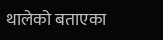थालेको बताएका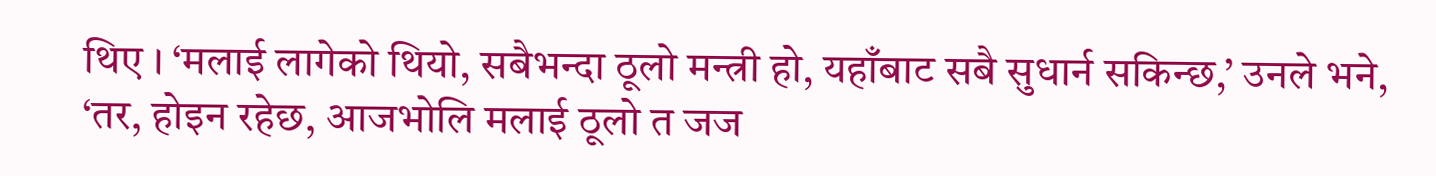थिए । ‘मलाई लागेको थियो, सबैभन्दा ठूलो मन्त्री हो, यहाँबाट सबै सुधार्न सकिन्छ,’ उनले भने, ‘तर, होइन रहेछ, आजभोलि मलाई ठूलो त जज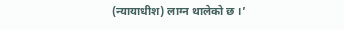(न्यायाधीश) लाग्न थालेको छ ।’